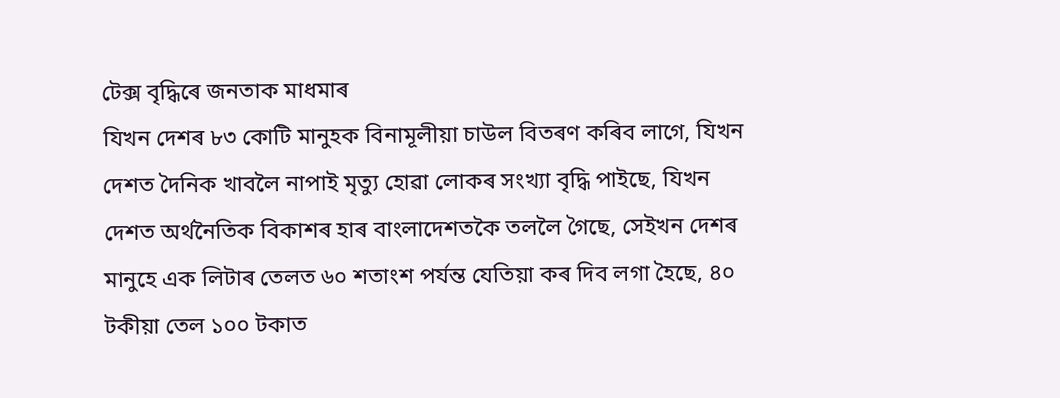টেক্স বৃদ্ধিৰে জনতাক মাধমাৰ
যিখন দেশৰ ৮৩ কোটি মানুহক বিনামূলীয়া চাউল বিতৰণ কৰিব লাগে, যিখন দেশত দৈনিক খাবলৈ নাপাই মৃত্যু হোৱা লোকৰ সংখ্যা বৃদ্ধি পাইছে, যিখন দেশত অৰ্থনৈতিক বিকাশৰ হাৰ বাংলাদেশতকৈ তললৈ গৈছে, সেইখন দেশৰ মানুহে এক লিটাৰ তেলত ৬০ শতাংশ পৰ্যন্ত যেতিয়া কৰ দিব লগা হৈছে, ৪০ টকীয়া তেল ১০০ টকাত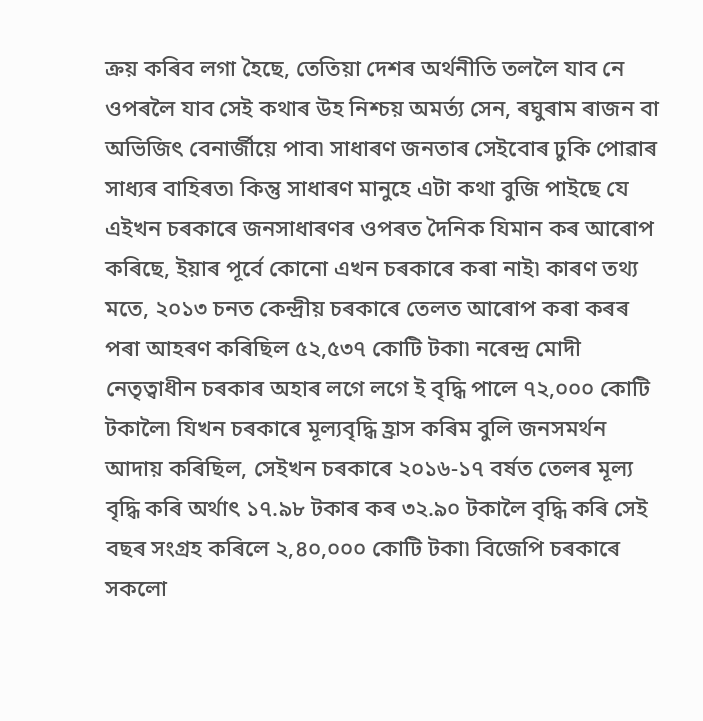ক্ৰয় কৰিব লগা হৈছে, তেতিয়া দেশৰ অৰ্থনীতি তললৈ যাব নে ওপৰলৈ যাব সেই কথাৰ উহ নিশ্চয় অমৰ্ত্য সেন, ৰঘুৰাম ৰাজন বা অভিজিৎ বেনাৰ্জীয়ে পাব৷ সাধাৰণ জনতাৰ সেইবোৰ ঢুকি পোৱাৰ সাধ্যৰ বাহিৰত৷ কিন্তু সাধাৰণ মানুহে এটা কথা বুজি পাইছে যে এইখন চৰকাৰে জনসাধাৰণৰ ওপৰত দৈনিক যিমান কৰ আৰোপ কৰিছে, ইয়াৰ পূৰ্বে কোনো এখন চৰকাৰে কৰা নাই৷ কাৰণ তথ্য মতে, ২০১৩ চনত কেন্দ্ৰীয় চৰকাৰে তেলত আৰোপ কৰা কৰৰ পৰা আহৰণ কৰিছিল ৫২,৫৩৭ কোটি টকা৷ নৰেন্দ্ৰ মোদী নেতৃত্বাধীন চৰকাৰ অহাৰ লগে লগে ই বৃদ্ধি পালে ৭২,০০০ কোটি টকালৈ৷ যিখন চৰকাৰে মূল্যবৃদ্ধি হ্ৰাস কৰিম বুলি জনসমৰ্থন আদায় কৰিছিল, সেইখন চৰকাৰে ২০১৬-১৭ বৰ্ষত তেলৰ মূল্য বৃদ্ধি কৰি অৰ্থাৎ ১৭.৯৮ টকাৰ কৰ ৩২.৯০ টকালৈ বৃদ্ধি কৰি সেই বছৰ সংগ্ৰহ কৰিলে ২,৪০,০০০ কোটি টকা৷ বিজেপি চৰকাৰে সকলো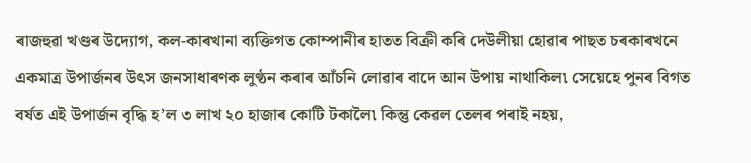ৰাজহুৱা খণ্ডৰ উদ্যোগ, কল-কাৰখানা ব্যক্তিগত কোম্পানীৰ হাতত বিক্ৰী কৰি দেউলীয়া হোৱাৰ পাছত চৰকাৰখনে একমাত্ৰ উপাৰ্জনৰ উৎস জনসাধাৰণক লুণ্ঠন কৰাৰ আঁচনি লোৱাৰ বাদে আন উপায় নাথাকিল৷ সেয়েহে পুনৰ বিগত বৰ্ষত এই উপাৰ্জন বৃদ্ধি হ’ল ৩ লাখ ২০ হাজাৰ কোটি টকালৈ৷ কিন্তু কেৱল তেলৰ পৰাই নহয়,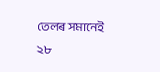তেলৰ সমানেই ২৮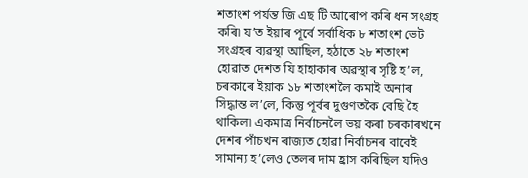শতাংশ পৰ্যন্ত জি এছ টি আৰোপ কৰি ধন সংগ্ৰহ কৰি৷ য’ত ইয়াৰ পূৰ্বে সৰ্বাধিক ৮ শতাংশ ভেট সংগ্ৰহৰ ব্যৱস্থা আছিল, হঠাতে ২৮ শতাংশ হোৱাত দেশত যি হাহাকাৰ অৱস্থাৰ সৃষ্টি হ’ল, চৰকাৰে ইয়াক ১৮ শতাংশলৈ কমাই অনাৰ সিদ্ধান্ত ল’লে, কিন্তু পূৰ্বৰ দুগুণতকৈ বেছি হৈ থাকিল৷ একমাত্ৰ নিৰ্বাচনলৈ ভয় কৰা চৰকাৰখনে দেশৰ পাঁচখন ৰাজ্যত হোৱা নিৰ্বাচনৰ বাবেই সামান্য হ’লেও তেলৰ দাম হ্ৰাস কৰিছিল যদিও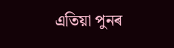এতিয়া পুনৰ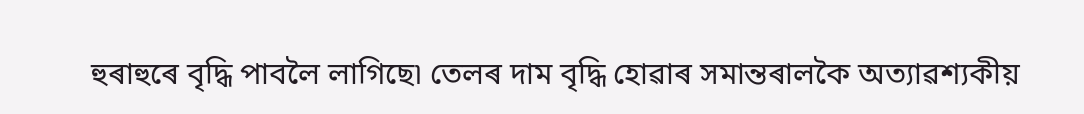হুৰাহুৰে বৃদ্ধি পাবলৈ লাগিছে৷ তেলৰ দাম বৃদ্ধি হোৱাৰ সমান্তৰালকৈ অত্যাৱশ্যকীয়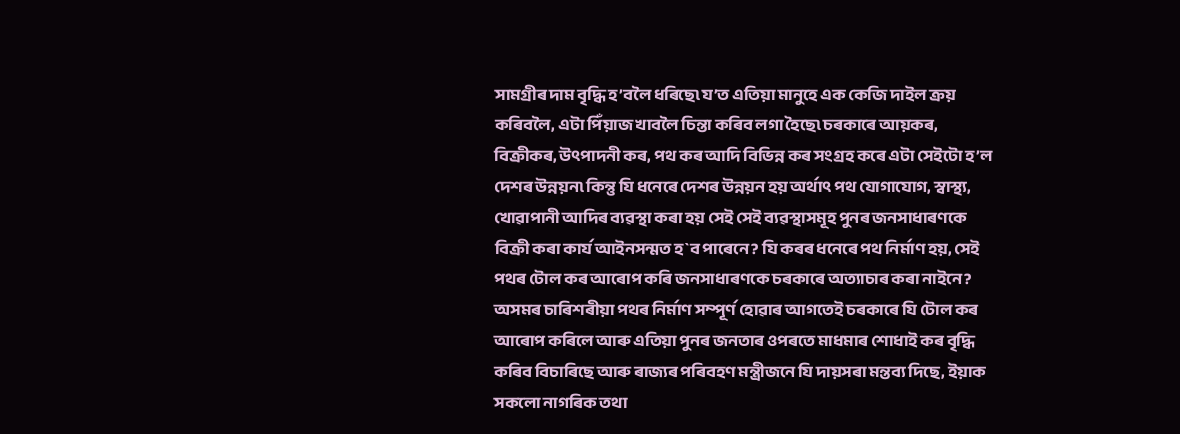সামগ্ৰীৰ দাম বৃদ্ধি হ’বলৈ ধৰিছে৷ য’ত এতিয়া মানুহে এক কেজি দাইল ক্ৰয় কৰিবলৈ, এটা পিঁয়াজ খাবলৈ চিন্তা কৰিব লগা হৈছে৷ চৰকাৰে আয়কৰ, বিক্ৰীকৰ, উৎপাদনী কৰ, পথ কৰ আদি বিভিন্ন কৰ সংগ্ৰহ কৰে এটা সেইটো হ’ল দেশৰ উন্নয়ন৷ কিন্তু যি ধনেৰে দেশৰ উন্নয়ন হয় অৰ্থাৎ পথ যোগাযোগ, স্বাস্থ্য, খোৱাপানী আদিৰ ব্যৱস্থা কৰা হয় সেই সেই ব্যৱস্থাসমূহ পুনৰ জনসাধাৰণকে বিক্ৰী কৰা কাৰ্য আইনসন্মত হ`ব পাৰেনে ? যি কৰৰ ধনেৰে পথ নিৰ্মাণ হয়, সেই পথৰ টোল কৰ আৰোপ কৰি জনসাধাৰণকে চৰকাৰে অত্যাচাৰ কৰা নাইনে ? অসমৰ চাৰিশৰীয়া পথৰ নিৰ্মাণ সম্পূৰ্ণ হোৱাৰ আগতেই চৰকাৰে যি টোল কৰ আৰোপ কৰিলে আৰু এতিয়া পুনৰ জনতাৰ ওপৰতে মাধমাৰ শোধাই কৰ বৃদ্ধি কৰিব বিচাৰিছে আৰু ৰাজ্যৰ পৰিবহণ মন্ত্ৰীজনে যি দায়সৰা মন্তব্য দিছে, ইয়াক সকলো নাগৰিক তথা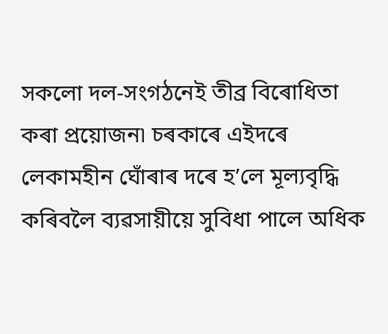সকলো দল-সংগঠনেই তীব্ৰ বিৰোধিতা কৰা প্ৰয়োজন৷ চৰকাৰে এইদৰে লেকামহীন ঘোঁৰাৰ দৰে হ’লে মূল্যবৃদ্ধি কৰিবলৈ ব্যৱসায়ীয়ে সুবিধা পালে অধিক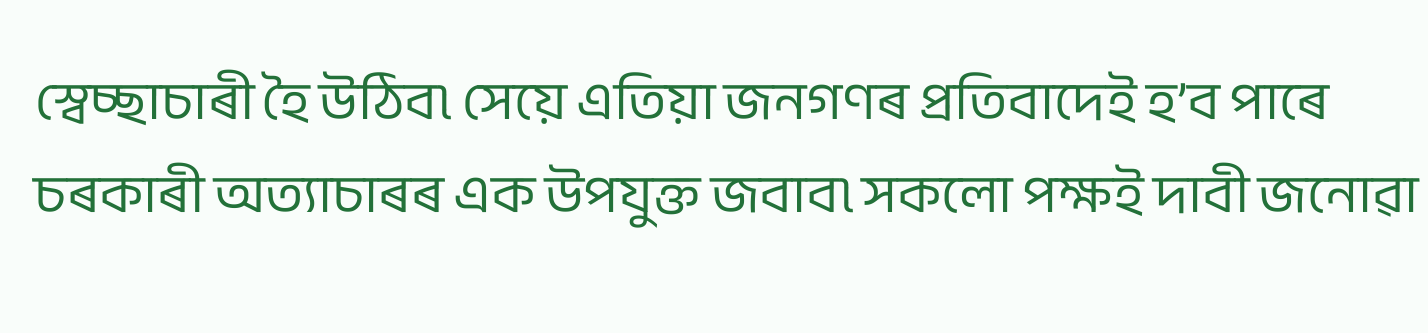স্বেচ্ছাচাৰী হৈ উঠিব৷ সেয়ে এতিয়া জনগণৰ প্ৰতিবাদেই হ’ব পাৰে চৰকাৰী অত্যাচাৰৰ এক উপযুক্ত জবাব৷ সকলো পক্ষই দাবী জনোৱা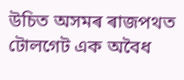উচিত অসমৰ ৰাজপথত টোলগেট এক অবৈধ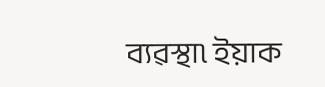ব্যৱস্থা৷ ইয়াক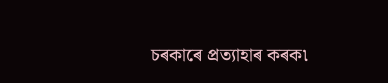চৰকাৰে প্ৰত্যাহাৰ কৰক৷